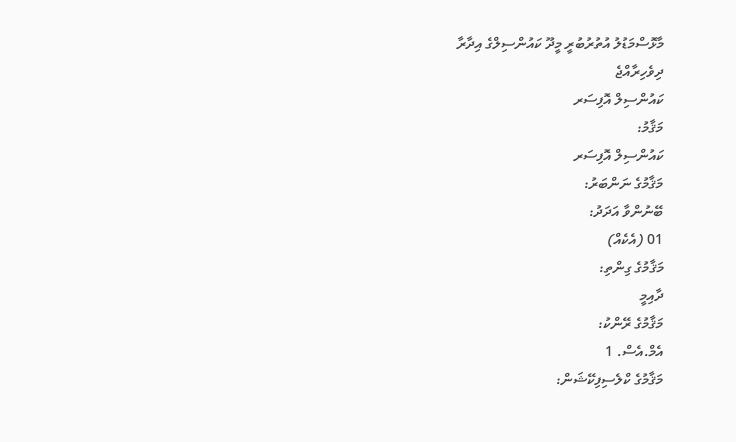މާޅޮސްމަޑުލު އުތުރުބުރީ މީދޫ ކައުންސިލްގެ އިދާރާ
ދިވެހިރާއްޖެ
ކައުންސިލް އޮފިސަރ
މަޤާމު:
ކައުންސިލް އޮފިސަރ
މަޤާމުގެ ނަންބަރު:
ބޭނުންވާ އަދަދު:
01 (އެކެއް)
މަޤާމުގެ ގިންތި:
ދާއިމީ
މަޤާމުގެ ރޭންކު:
އެމް.އެސް. 1
މަޤާމުގެ ކްލެސިފިކޭޝަން: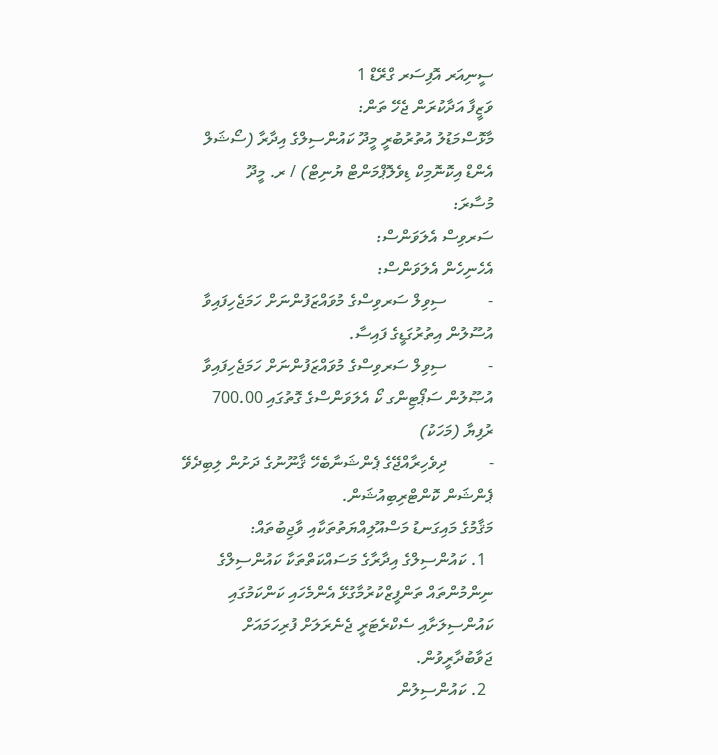ސީނިއަރ އޮފިސަރ ގްރޭޑް 1
ވަޒީފާ އަދާކުރަން ޖެހޭ ތަން:
މާޅޮސްމަޑުލު އުތުރުބުރީ މީދޫ ކައުންސިލްގެ އިދާރާ (ސޯޝަލް އެންޑް އިކޮނޮމިކް ޑިވެލޮޕްމަންޓް ޔުނިޓް) / ރ. މީދޫ
މުސާރަ:
ސަރވިސް އެލަވަންސް:
އެހެނިހެން އެލަވަންސް:
-          ސިވިލް ސަރވިސްގެ މުވައްޒަފުންނަށް ހަމަޖެހިފައިވާ އުސޫލުން އިތުރުގަޑީގެ ފައިސާ.
-          ސިވިލް ސަރވިސްގެ މުވައްޒަފުންނަށް ހަމަޖެހިފައިވާ އުޞޫލުން ސަޕޯޓިންގ ކޯ އެލަވަންސްގެ ގޮތުގައި 700.00 ރުފިޔާ (މަހަކު)
-          ދިވެހިރާއްޖޭގެ ޕެންޝަނާބެހޭ ޤާނޫނުގެ ދަށުން ލިބިދެވޭ ޕެންޝަން ކޮންޓްރިބިއުޝަން.
މަޤާމުގެ މައިގަނޑު މަސްއޫލިއްޔަތުތަކާއި ވާޖިބުތައް:
  1. ކައުންސިލްގެ އިދާރާގެ މަސައްކަތްތަކާ ކައުންސިލްގެ ނިންމުންތައް ތަންފީޒްކުރުމާގުޅޭ އެންމެހައި ކަންކަމުގައި ކައުންސިލަށާއި ސެކްރެޓަރީ ޖެނެރަލަށް ފުރިހަމައަށް ޖަވާބުދާރީވުން.
  2. ކައުންސިލުން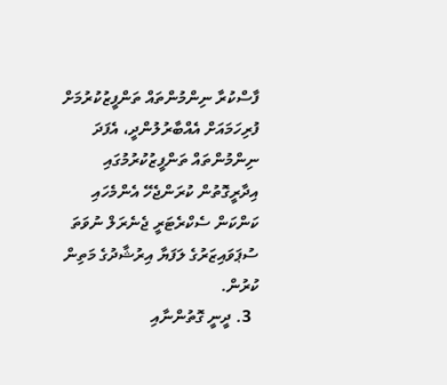ފާސްކުރާ ނިންމުންތައް ތަންފީޒުކުރުމަށް ފުރިހަމައަށް އެއްބާރުލުންދީ، އެފަދަ ނިންމުންތައް ތަންފީޒުކުރުމުގައި އިދާރީގޮތުން ކުރަންޖެހޭ އެންމެހައި ކަންކަން ސެކްރެޓަރީ ޖެނެރަލް ނުވަތަ ސުޕަވައިޒަރުގެ ލަފަޔާ އިރުޝާދުގެ މަތިން ކުރުން.
  3. ދީނީ ގޮތުންނާއި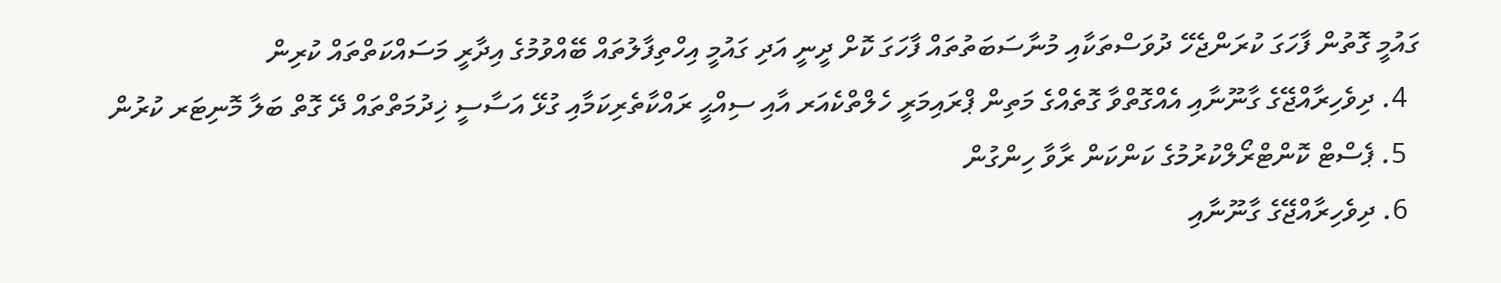ގައުމީ ގޮތުން ފާހަގަ ކުރަންޖެހޭ ދުވަސްތަކާއި މުނާސަބަތުތައް ފާހަގަ ކޮށް ދީނީ އަދި ގައުމީ އިހްތިފާލުތައް ބޭއްވުމުގެ އިދާރީ މަސައްކަތްތައް ކުރިން
  4. ދިވެހިރާއްޖޭގެ ގާނޫނާއި އެއްގޮތްވާ ގޮތެއްގެ މަތިން ޕްރައިމަރީ ހެލްތްކެއަރ އާއި ސިއްޙީ ރައްކާތެރިކަމާއި ގުޅޭ އަސާސީ ޚިދުމަތްތައް ދޭ ގޮތް ބަލާ މޮނިޓަރ ކުރުން
  5. ޕެސްޓް ކޮންޓްރޯލްކުރުމުގެ ކަންކަން ރާވާ ހިންގުން
  6. ދިވެހިރާއްޖޭގެ ގާނޫނާއި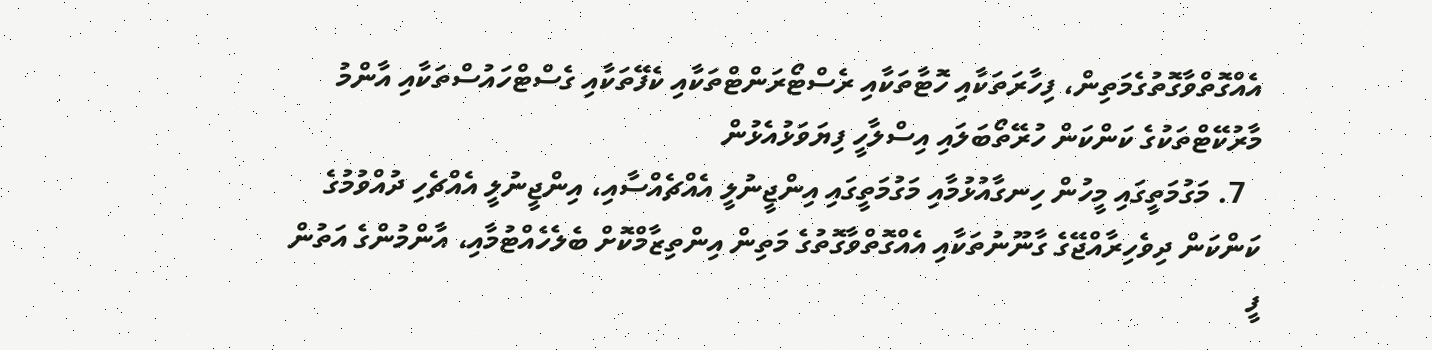އެއްގޮތްވާގޮތުގެމަތިން، ފިހާރަތަކާއި ހޮޓާތަކާއި ރެސްޓޯރަންޓްތަކާއި ކެފޭތަކާއި ގެސްޓްހައުސްތަކާއި އާންމު މާރުކޭޓްތަކުގެ ކަންކަން ހުރޭތޯބަލައި އިސްލާހީ ފިޔަވަޅުއެޅުން
  7. މަގުމަތީގައި މީހުން ހިނގާއުޅުމާއި މަގުމަތީގައި އިންޖީނުލީ އެއްޗެއްސާއި، އިންޖީނުލީ އެއްޗެހި ދުއްވުމުގެ ކަންކަން ދިވެހިރާއްޖޭގެ ގާނޫނުތަކާއި އެއްގޮތްވާގޮތުގެ މަތިން އިންތިޒާމްކޮށް ބެލެހެއްޓުމާއި، އާންމުންގެ އަތުން ފީ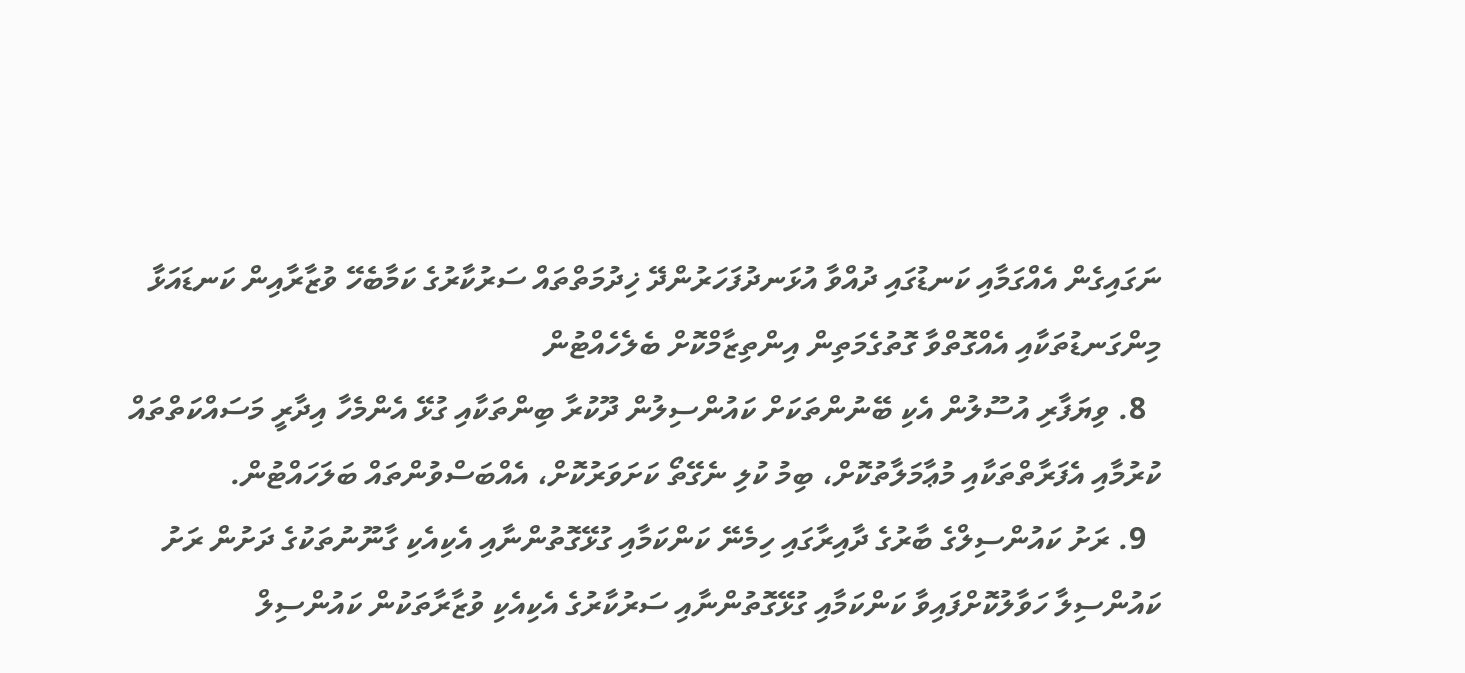ނަގައިގެން އެއްގަމާއި ކަނޑުގައި ދުއްވާ އުޅަނދުފަހަރުންދޭ ޚިދުމަތްތައް ސަރުކާރުގެ ކަމާބެހޭ ވުޒާރާއިން ކަނޑައަޅާ މިންގަނޑުތަކާއި އެއްގޮތްވާ ގޮތުގެމަތިން އިންތިޒާމްކޮށް ބެލެހެއްޓުން
  8. ވިޔަފާރި އުސޫލުން އެކި ބޭނުންތަކަށް ކައުންސިލުން ދޫކުރާ ބިންތަކާއި ގުޅޭ އެންމެހާ އިދާރީ މަސައްކަތްތައް ކުރުމާއި އެފަރާތްތަކާއި މުޢާމަލާތުކޮށް، ބިމު ކުލި ނެގޭތޯ ކަށަވަރުކޮށް، އެއްބަސްވުންތައް ބަލަހައްޓުން.
  9. ރަށު ކައުންސިލްގެ ބާރުގެ ދާއިރާގައި ހިމެނޭ ކަންކަމާއި ގުޅޭގޮތުންނާއި އެކިއެކި ގާނޫނުތަކުގެ ދަށުން ރަށު ކައުންސިލާ ހަވާލުކޮށްފައިވާ ކަންކަމާއި ގުޅޭގޮތުންނާއި ސަރުކާރުގެ އެކިއެކި ވުޒާރާތަކުން ކައުންސިލް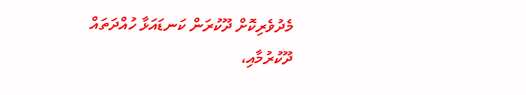މެދުވެރިކޮށް ދޫކުރަން ކަނޑައަޅާ ހުއްދަތައް ދޫކުރުމާއި،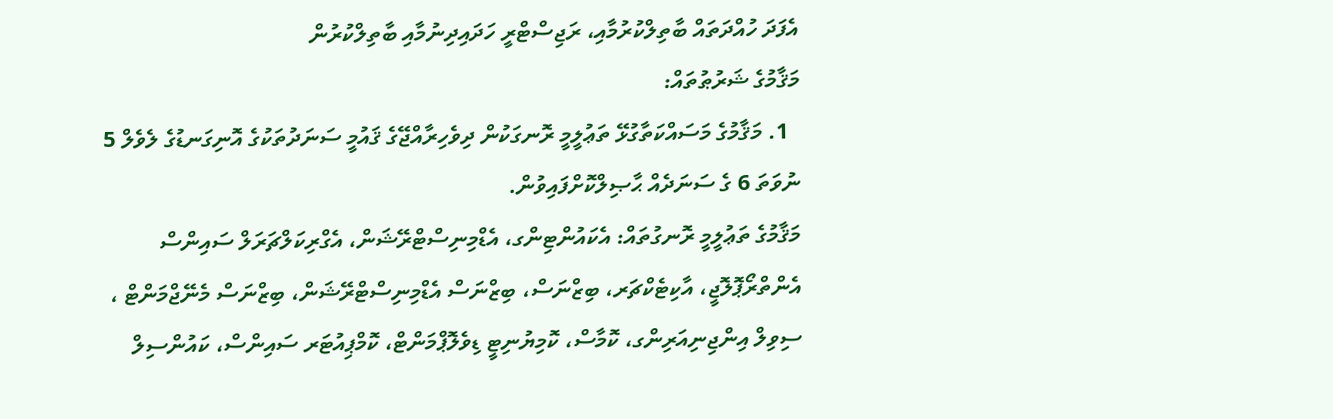އެފަދަ ހުއްދަތައް ބާތިލްކުރުމާއި، ރަޖިސްޓްރީ ހަދައިދިނުމާއި ބާތިލްކުރުން
މަޤާމުގެ ޝަރުޠުތައް:
  1. މަޤާމުގެ މަސައްކަތާގުޅޭ ތަޢުލީމީ ރޮނގަކުން ދިވެހިރާއްޖޭގެ ޤައުމީ ސަނަދުތަކުގެ އޮނިގަނޑުގެ ލެވެލް 5 ނުވަތަ 6 ގެ ސަނަދެއް ޙާޞިލްކޮށްފައިވުން.
މަޤާމުގެ ތަޢުލީމީ ރޮނގުތައް: އެކައުންޓިންގ، އެޑްމިނިސްޓްރޭޝަން، އެގްރިކަލްޗަރަލް ސައިންސް އެންތްރޯޕޮލޮޖީ، އާކިޓެކްޗަރ، ބިޒްނަސް، ބިޒްނަސް އެޑްމިނިސްޓްރޭޝަން، ބިޒްނަސް މެނޭޖްމަންޓް ، ސިވިލް އިންޖިނިއަރިންގ، ކޮމާސް، ކޮމިޔުނިޓީ ޑިވެލޮޕްމަންޓް، ކޮމްޕިއުޓަރ ސައިންސް، ކައުންސިލް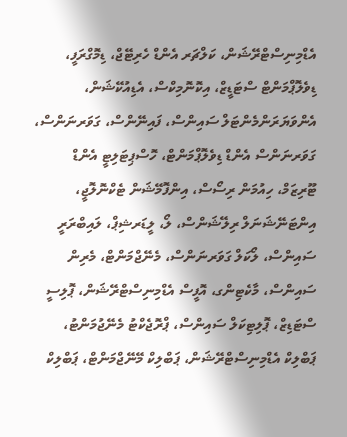އެޑްމިނިސްޓްރޭޝަން، ކަލްޗަރ އެންޑް ހެރިޓޭޖް، ޑިމޮގްރަފީ، ޑިވެލޮޕްމަންޓް ސްޓަޑީޒް، އިކޮނޮމިކްސް، އެޑިއުކޭޝަން، އެންވަޔަރަންމެންޓަލް ސައިންސް، ފައިނޭންސް، ގަވަރނަންސް، ގަވަރނަންސް އެންޑް ޑިވެލޮޕްމަންޓް، ހޮސްޕިޓަލިޓީ އެންޑް ޓޫރިޒަމް، ހިއުމަން ރިސޯސް، އިންފޮމޭޝަން ޓެކްނޮލޮޖީ، އިންޓަނޭޝަނަލް ރިލޭޝަންސް، ލޯ، ލީޑަރޝިޕް، ލައިބްރަރީ ސައިންސް، ލޯކަލް ގަވަރނަންސް، މެނޭޖްމަންޓް، މެރިން ސައިންސް، މާކެޓިންގ، އޮފީސް އެޑްމިނިސްޓްރޭޝަން، ޕޮލިސީ ސްޓަޑިޒް، ޕޮލިޓިކަލް ސައިންސް، ޕްރޮޖެކްޓު މެނޭޖުމަންޓު، ޕަބްލިކް އެޑްމިނިސްޓްރޭޝަން، ޕަބްލިކް މޭނޭޖްމަންޓް، ޕަބްލިކް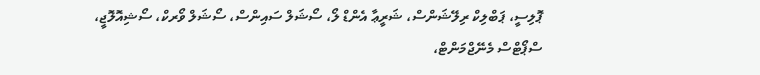ޕޮލިސީ، ޕަބްލިކް ރިލޭޝަންސް، ޝަރީޢާ އެންޑް ލޯ، ސޯޝަލް ސައިންސް، ސޯޝަލް ވޯރކް، ސޯޝިއޮލޮޖީ، ސްޕޯޓްސް މެނޭޖްމަންޓް،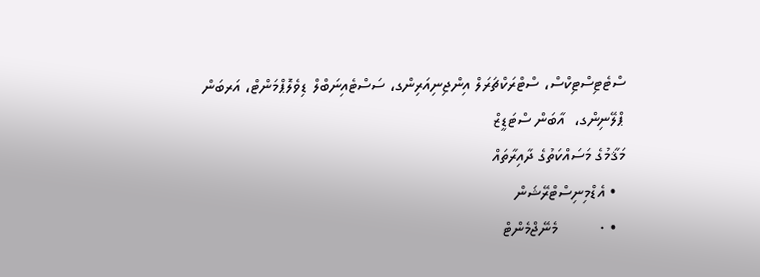ސްޓެޓިސްޓިކްސް، ސްޓްރަކްޗަރަލް އިންޖިނިއަރިންގ، ސަސްޓެއިނަބްލް ޑިވެލޮޕްމަންޓް، އަރބަން ޕްލޭނިންގ،  އާބަން ސްޓަޑީޒް
މަޤާމުގެ މަސައްކަތުގެ ދާއިރާތައް
  • އެޑްމިނިސްޓްރޭޝަން
  • ·         މެނޭޖްމެންޓް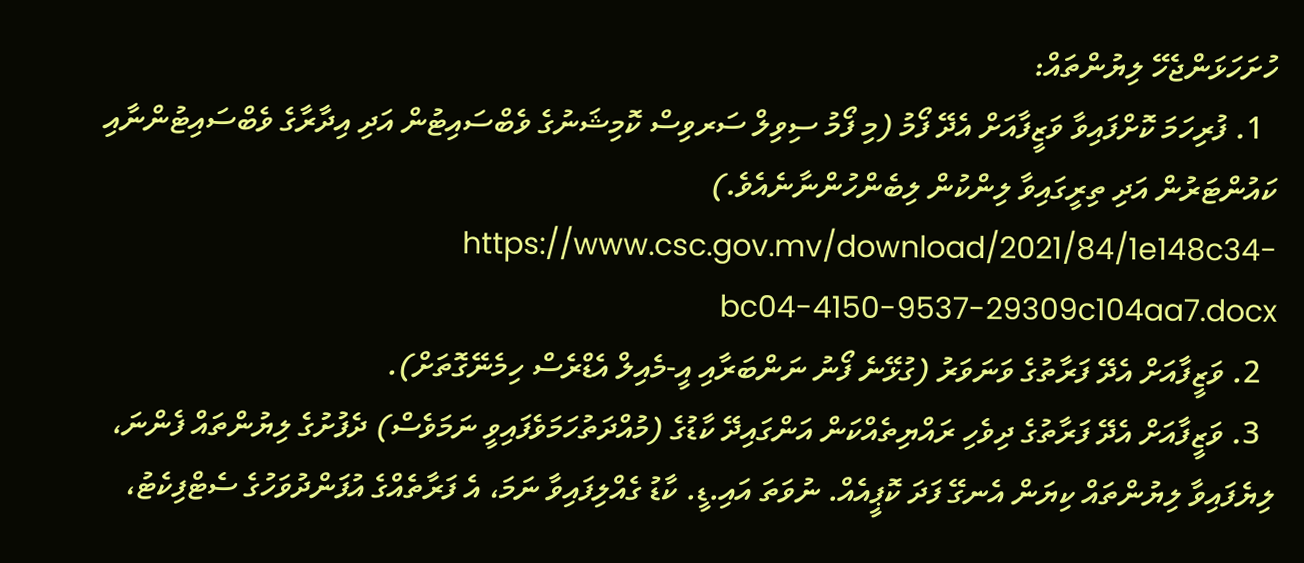ހުށަހަޅަންޖެހޭ ލިޔުންތައް:
  1. ފުރިހަމަ ކޮށްފައިވާ ވަޒީފާއަށް އެދޭ ފޯމު (މި ފޯމު ސިވިލް ސަރވިސް ކޮމިޝަނުގެ ވެބްސައިޓުން އަދި އިދާރާގެ ވެބްސައިޓުންނާއި ކައުންޓަރުން އަދި ތިރީގައިވާ ލިންކުން ލިބެންހުންނާނެއެވެ.)  https://www.csc.gov.mv/download/2021/84/1e148c34-bc04-4150-9537-29309c104aa7.docx
  2. ވަޒީފާއަށް އެދޭ ފަރާތުގެ ވަނަވަރު (ގުޅޭނެ ފޯނު ނަންބަރާއި އީ-މެއިލް އެޑްރެސް ހިމެނޭގޮތަށް).
  3. ވަޒީފާއަށް އެދޭ ފަރާތުގެ ދިވެހި ރައްޔިތެއްކަން އަންގައިދޭ ކާޑުގެ (މުއްދަތުހަމަވެފައިވީ ނަމަވެސް) ދެފުށުގެ ލިޔުންތައް ފެންނަ، ލިޔެފައިވާ ލިޔުންތައް ކިޔަން އެނގޭ ފަދަ ކޮޕީއެއް. ނުވަތަ އައި.ޑީ. ކާޑު ގެއްލިފައިވާ ނަމަ، އެ ފަރާތެއްގެ އުފަންދުވަހުގެ ސެޓްފިކެޓު،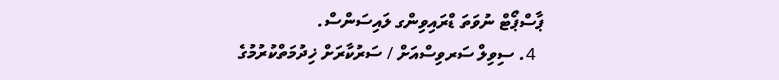ޕާސްޕޯޓް ނުވަތަ ޑްރައިވިންގ ލައިސަންސް.
  4. ސިވިލް ސަރވިސްއަށް / ސަރުކާރަށް ޚިދުމަތްކުރުމުގެ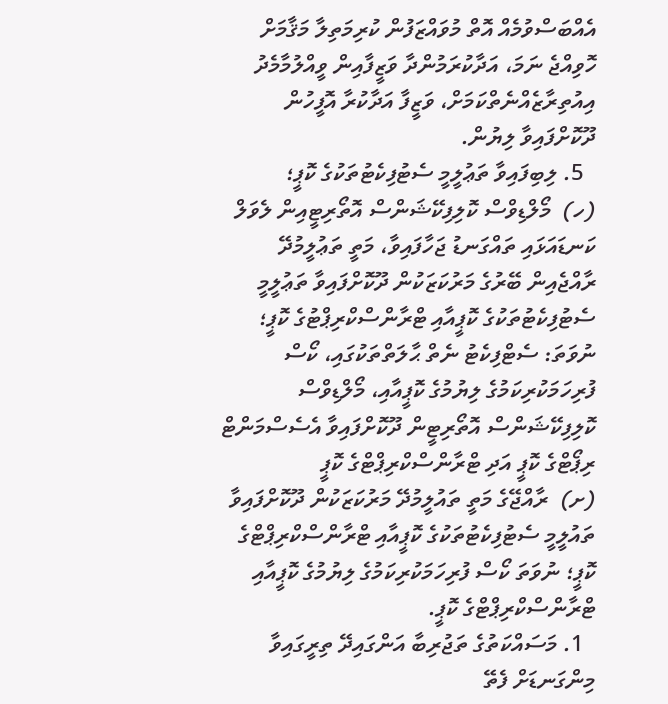އެއްބަސްވުމެއް އޮތް މުވައްޒަފުން ކުރިމަތިލާ މަޤާމަށް ހޮވިއްޖެ ނަމަ، އަދާކުރަމުންދާ ވަޒީފާއިން ވީއްލުމާމެދު އިއުތިރާޒެއްނެތްކަމަށް، ވަޒީފާ އަދާކުރާ އޮފީހުން ދޫކޮށްފައިވާ ލިޔުން.
  5. ލިބިފައިވާ ތަޢުލީމީ ސެޓުފިކެޓުތަކުގެ ކޮޕީ؛
(ހ)  މޯލްޑިވްސް ކޮލިފިކޭޝަންސް އޮތޯރިޓީއިން ލެވަލް ކަނޑައަޅައި ތައްގަނޑު ޖަހާފައިވާ، މަތީ ތަޢުލީމުދޭ ރާއްޖެއިން ބޭރުގެ މަރުކަޒަކުން ދޫކޮށްފައިވާ ތަޢުލީމީ ސެޓުފިކެޓުތަކުގެ ކޮޕީއާއި ޓްރާންސްކްރިޕްޓުގެ ކޮޕީ؛ ނުވަތަ: ސެޓްފިކެޓު ނެތް ޙާލަތްތަކުގައި، ކޯސް ފުރިހަމަކުރިކަމުގެ ލިޔުމުގެ ކޮޕީއާއި، މޯލްޑިވްސް ކޮލިފިކޭޝަންސް އޮތޯރިޓީން ދޫކޮށްފައިވާ އެސެސްމަންޓް ރިޕޯޓްގެ ކޮޕީ އަދި ޓްރާންސްކްރިޕްޓްގެ ކޮޕީ
(ށ)  ރާއްޖޭގެ މަތީ ތައުލީމުދޭ މަރުކަޒަކުން ދޫކޮށްފައިވާ ތައުލީމީ ސެޓުފިކެޓުތަކުގެ ކޮޕީއާއި ޓްރާންސްކްރިޕްޓްގެ ކޮޕީ؛ ނުވަތަ ކޯސް ފުރިހަމަކުރިކަމުގެ ލިޔުމުގެ ކޮޕީއާއި ޓްރާންސްކްރިޕްޓްގެ ކޮޕީ.
  1. މަސައްކަތުގެ ތަޖުރިބާ އަންގައިދޭ ތިރީގައިވާ މިންގަނޑަށް ފެތޭ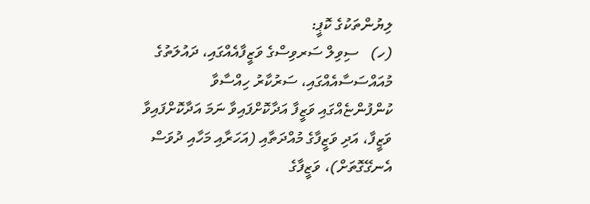ލިޔުންތަކުގެ ކޮޕީ:
(ހ)   ސިވިލް ސަރވިސްގެ ވަޒީފާއެއްގައި، ދައުލަތުގެ މުއައްސަސާއެއްގައި، ސަރުކާރު ހިއްސާވާ ކުންފުންޏެއްގައި ވަޒީފާ އަދާކޮށްފައިވާ ނަމަ އަދާކޮށްފައިވާ ވަޒީފާ، އަދި ވަޒީފާގެ މުއްދަތާއި (އަހަރާއި މަހާއި ދުވަސް އެނގޭގޮތަށް)، ވަޒީފާގެ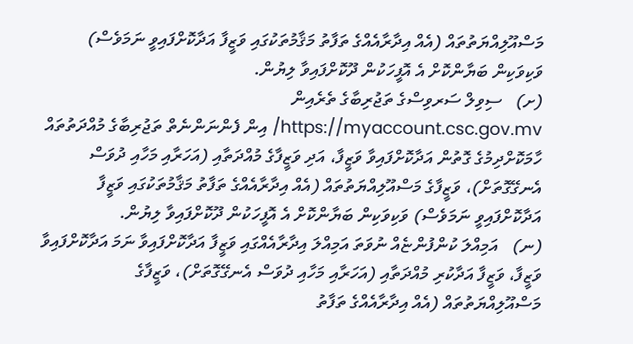މަސްއޫލިއްޔަތުތައް (އެއް އިދާރާއެއްގެ ތަފާތު މަޤާމުތަކުގައި ވަޒީފާ އަދާކޮށްފައިވީ ނަމަވެސް) ވަކިވަކިން ބަޔާންކޮށް އެ އޮފީހަކުން ދޫކޮށްފައިވާ ލިޔުން.
(ށ)   ސިވިލް ސަރވިސްގެ ތަޖުރިބާގެ ތެރެއިން https://myaccount.csc.gov.mv/ އިން ފެންނަންނެތް ތަޖުރިބާގެ މުއްދަތުތައް ހާމަކޮށްދިމުގެ ގޮތުން އަދާކޮށްފައިވާ ވަޒީފާ، އަދި ވަޒީފާގެ މުއްދަތާއި (އަހަރާއި މަހާއި ދުވަސް އެނގޭގޮތަށް)، ވަޒީފާގެ މަސްއޫލިއްޔަތުތައް (އެއް އިދާރާއެއްގެ ތަފާތު މަޤާމުތަކުގައި ވަޒީފާ އަދާކޮށްފައިވީ ނަމަވެސް) ވަކިވަކިން ބަޔާންކޮށް އެ އޮފީހަކުން ދޫކޮށްފައިވާ ލިޔުން.
(ނ)   އަމިއްލަ ކުންފުންޏެއް ނުވަތަ އަމިއްލަ އިދާރާއެއްގައި ވަޒީފާ އަދާކޮށްފައިވާ ނަމަ އަދާކޮށްފައިވާ ވަޒީފާ، ވަޒީފާ އަދާކުރި މުއްދަތާއި (އަހަރާއި މަހާއި ދުވަސް އެނގޭގޮތަށް)، ވަޒީފާގެ މަސްއޫލިއްޔަތުތައް (އެއް އިދާރާއެއްގެ ތަފާތު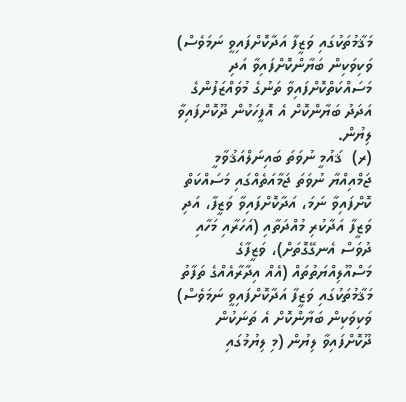މަޤާމުތަކުގައި ވަޒީފާ އަދާކޮށްފައިވީ ނަމަވެސް) ވަކިވަކިން ބަޔާންކޮށްފައިވާ އަދި މަސައްކަތްކޮށްފައިވާ ތަނުގެ މުވައްޒަފުންގެ އަދަދު ބަޔާންކޮށް އެ އޮފީހަކުން ދޫކޮށްފައިވާ ލިޔުން.
(ރ)  ޤައުމީ ނުވަތަ ބައިނަލްއަޤުވާމީ ޖަމްއިއްޔާ ނުވަތަ ޖަމާއަތެއްގައި މަސައްކަތް ކޮށްފައިވާ ނަމަ، އަދާކޮށްފައިވާ ވަޒީފާ، އަދި ވަޒީފާ އަދާކުރި މުއްދަތާއި (އަހަރާއި މަހާއި ދުވަސް އެނގޭގޮތަށް)، ވަޒީފާގެ މަސްއޫލިއްޔަތުތައް (އެއް އިދާރާއެއްގެ ތަފާތު މަޤާމުތަކުގައި ވަޒީފާ އަދާކޮށްފައިވީ ނަމަވެސް) ވަކިވަކިން ބަޔާންކޮށް އެ ތަނަކުން ދޫކޮށްފައިވާ ލިޔުން (މި ލިޔުމުގައި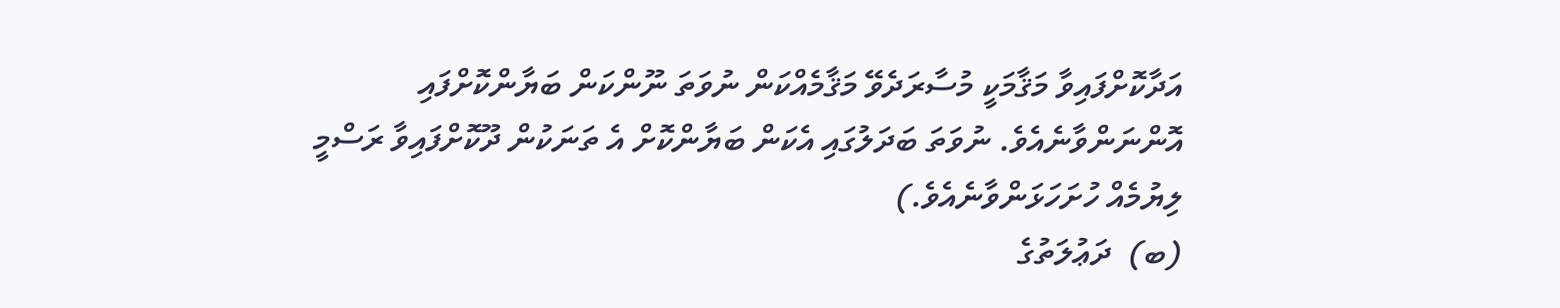އަދާކޮށްފައިވާ މަޤާމަކީ މުސާރަދެވޭ މަޤާމެއްކަން ނުވަތަ ނޫންކަން ބަޔާންކޮށްފައި އޮންނަންވާނެއެވެ. ނުވަތަ ބަދަލުގައި އެކަން ބަޔާންކޮށް އެ ތަނަކުން ދޫކޮށްފައިވާ ރަސްމީ ލިޔުމެއް ހުށަހަޅަންވާނެއެވެ.)
(ބ)  ދަޢުލަތުގެ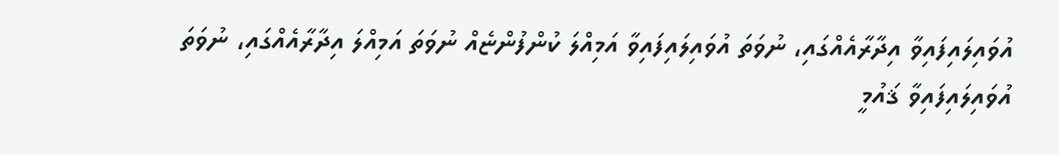އުވައިލައިފައިވާ އިދާރާއެއްގައި، ނުވަތަ އުވައިލައިފައިވާ އަމިއްލަ ކުންފުންޏެއް ނުވަތަ އަމިއްލަ އިދާރާއެއްގައި، ނުވަތަ އުވައިލައިފައިވާ ޤައުމީ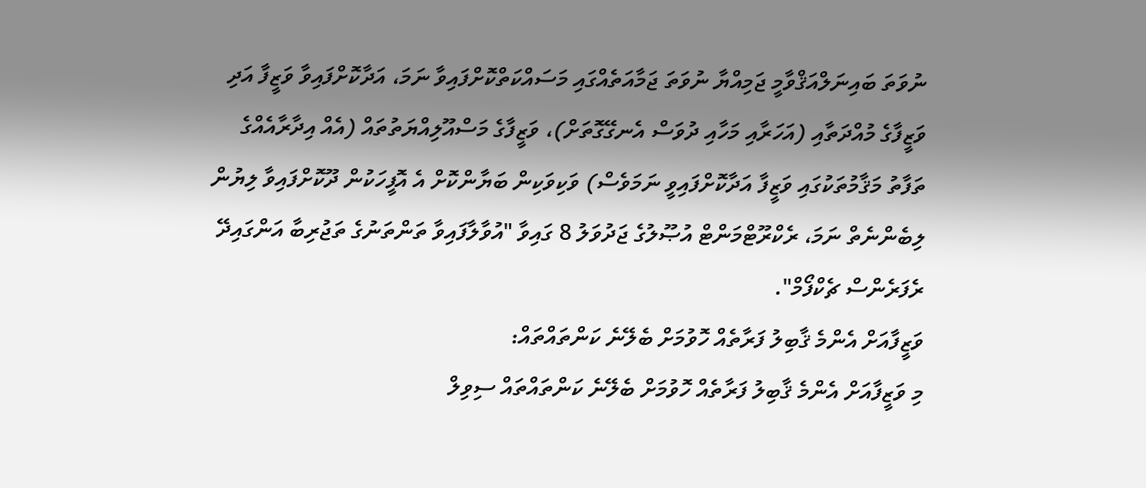ނުވަތަ ބައިނަލްއަޤްވާމީ ޖަމިއްޔާ ނުވަތަ ޖަމާއަތެއްގައި މަސައްކަތްކޮށްފައިވާ ނަމަ، އަދާކޮށްފައިވާ ވަޒީފާ އަދި ވަޒީފާގެ މުއްދަތާއި (އަހަރާއި މަހާއި ދުވަސް އެނގޭގޮތަށް)، ވަޒީފާގެ މަސްއޫލިއްޔަތުތައް (އެއް އިދާރާއެއްގެ ތަފާތު މަޤާމުތަކުގައި ވަޒީފާ އަދާކޮށްފައިވީ ނަމަވެސް) ވަކިވަކިން ބަޔާންކޮށް އެ އޮފީހަކުން ދޫކޮށްފައިވާ ލިޔުން ލިބެންނެތް ނަމަ، ރެކްރޫޓްމަންޓް އުޞޫލުގެ ޖަދުވަލު 8 ގައިވާ "އުވާލާފައިވާ ތަންތަނުގެ ތަޖުރިބާ އަންގައިދޭ ރެފަރެންސް ޗެކްފޯމް".
ވަޒީފާއަށް އެންމެ ޤާބިލު ފަރާތެއް ހޮވުމަށް ބެލޭނެ ކަންތައްތައް:
މި ވަޒީފާއަށް އެންމެ ޤާބިލު ފަރާތެއް ހޮވުމަށް ބެލޭނެ ކަންތައްތައް ސިވިލް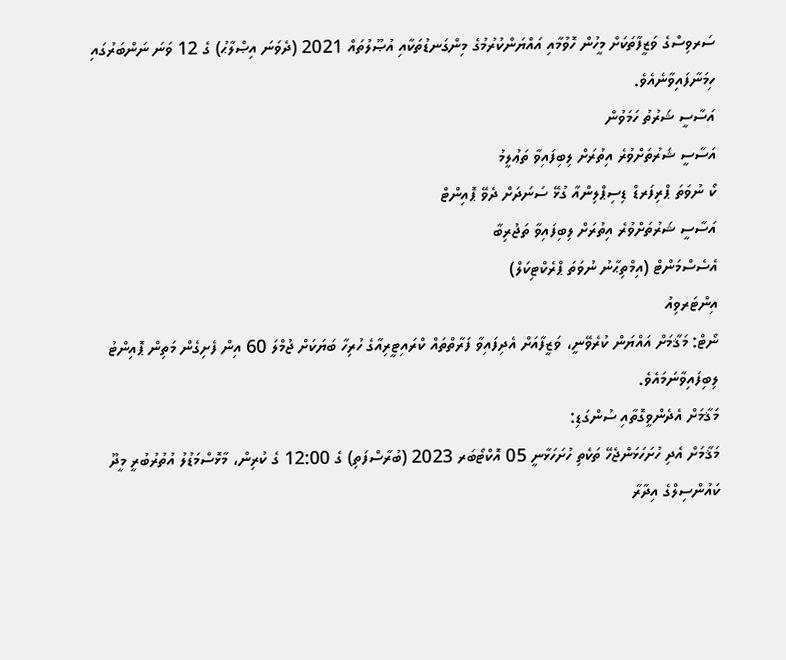ސަރވިސްގެ ވަޒީފާތަކަށް މީހުން ހޮވުމާއި އައްޔަންކުރުމުގެ މިންގަނޑުތަކާއި އުޞޫލުތައް 2021 (ދެވަނަ އިޞްލާޙު) ގެ 12 ވަނަ ނަންބަރުގައި ހިމަނާފައިވާނެއެވެ.
އަސާސީ ޝަރުތު ހަމަވުން
އަސާސީ ޝަރުތަށްވުރެ އިތުރަށް ލިބިފައިވާ ތަޢުލީމު
ކޯ ނުވަތަ ޕްރިފަރޑް ޑިސިޕްލިންއާ ގުޅޭ ސަނަދަށް ދެވޭ ޕޮއިންޓް
އަސާސީ ޝަރުތަށްވުރެ އިތުރަށް ލިބިފައިވާ ތަޖުރިބާ
އެސެސްމަންޓް (އިމްތިޙާނު ނުވަތަ ޕްރެކްޓިކަލް)
އިންޓަރވިއު
ނޯޓް: މަޤާމަށް އައްޔަން ކުރެވޭނީ، ވަޒީފާއަށް އެދިފައިވާ ފަރާތްތައް ކްރައިޓީރިއާގެ ހުރިހާ ބަޔަކަށް ޖުމްލަ 60 އިން ފެށިގެން މަތިން ޕޮއިންޓު ލިބިފައިވާނަމައެވެ.
މަޤާމަށް އެދެންވީގޮތާއި ސުންގަޑި:
މަޤާމަށް އެދި ހުށަހަޅަންޖެހޭ ތަކެތި ހުށަހަޅާނީ 05 އޮކްޓޯބަރ 2023 (ބުރާސްފަތި) ގެ 12:00 ގެ ކުރިން، މާޅޮސްމަޑުލު އުތުރުބުރީ މީދޫ ކައުންސިލްގެ އިދާރާ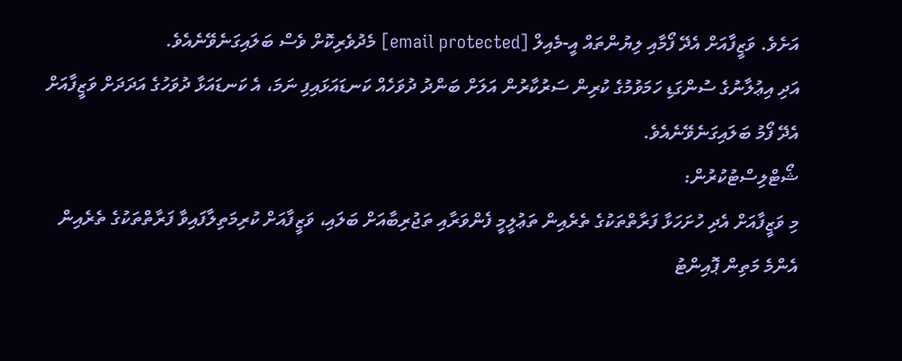އަށެވެ. ވަޒީފާއަށް އެދޭ ފޯމާއި ލިޔުންތައް އީ-މެއިލް [email protected] މެދުވެރިކޮށް ވެސް ބަލައިގަނެވޭނެއެވެ.
އަދި އިޢުލާނުގެ ސުންގަޑި ހަމަވުމުގެ ކުރިން ސަރުކާރުން އަލަށް ބަންދު ދުވަހެއް ކަނޑައަޅައިފި ނަމަ، އެ ކަނޑައަޅާ ދުވަހުގެ އަދަދަށް ވަޒީފާއަށް އެދޭ ފޯމު ބަލައިގަނެވޭނެއެވެ.
ޝޯޓްލިސްޓުކުރުން:
މި ވަޒީފާއަށް އެދި ހުށަހަޅާ ފަރާތްތަކުގެ ތެރެއިން ތަޢުލީމީ ފެންވަރާއި ތަޖުރިބާއަށް ބަލައި، ވަޒީފާއަށް ކުރިމަތިލާފައިވާ ފަރާތްތަކުގެ ތެރެއިން އެންމެ މަތިން ޕޮއިންޓު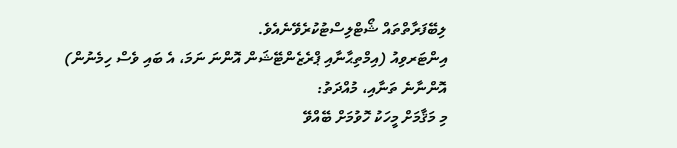ލިބޭފަރާތްތައް ޝޯޓްލިސްޓުކުރެވޭނެއެވެ.
އިންޓަރވިއު (އިމްތިޙާނާއި ޕްރެޒެންޓޭޝަން އޮންނަ ނަމަ، އެ ބައި ވެސް ހިމެނުން) އޮންނާނެ ތަނާއި، މުއްދަތު:
މި މަޤާމަށް މީހަކު ހޮވުމަށް ބޭއްވޭ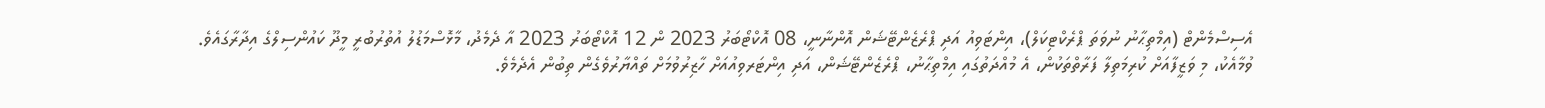އެސިސްމެންޓް (އިމްތިޙާނު ނުވަތަ ޕްރެކްޓިކަލް)، އިންޓަވިއު އަދި ޕްރެޒެންޓޭޝަން އޮންނާނީ، 08 އޮކްޓޯބަރު 2023 ން 12 އޮކްޓޯބަރު 2023 އާ ދެމެދު، މާޅޮސްމަޑުލު އުތުރުބުރީ މީދޫ ކައުންސިލްގެ އިދާރާގައެވެ.
ވުމާއެކު، މި ވަޒީފާއަށް ކުރިމަތިލާ ފަރާތްތަކުން، އެ މުއްދަތުގައި އިމްތިޙާނު، ޕްރެޒެންޓޭޝަން، އަދި އިންޓަރވިއުއަށް ހާޒިރުވުމަށް ތައްޔާރުވެގެން ތިބުން އެދެމެވެ.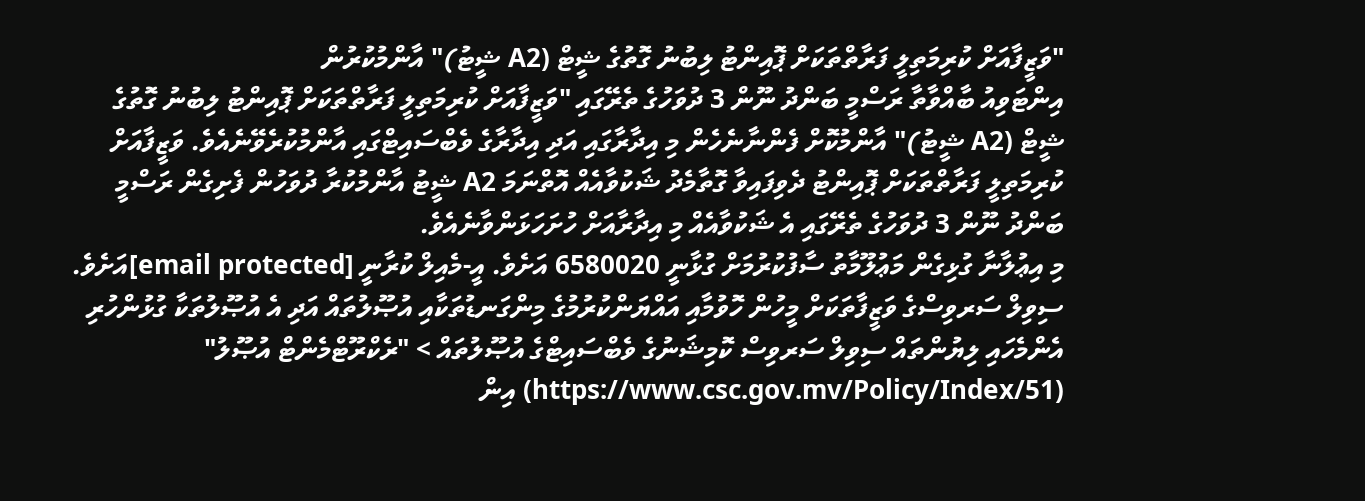"ވަޒީފާއަށް ކުރިމަތިލީ ފަރާތްތަކަށް ޕޮއިންޓު ލިބުނު ގޮތުގެ ޝީޓް (A2 ޝީޓު)" އާންމުކުރުން
އިންޓަވިއު ބާއްވާތާ ރަސްމީ ބަންދު ނޫން 3 ދުވަހުގެ ތެރޭގައި "ވަޒީފާއަށް ކުރިމަތިލީ ފަރާތްތަކަށް ޕޮއިންޓު ލިބުނު ގޮތުގެ ޝީޓް (A2 ޝީޓު)" އާންމުކޮށް ފެންނާނެހެން މި އިދާރާގައި އަދި އިދާރާގެ ވެބްސައިޓްގައި އާންމުކުރެވޭނެއެވެ. ވަޒީފާއަށް ކުރިމަތިލީ ފަރާތްތަކަށް ޕޮއިންޓު ދެވިފައިވާ ގޮތާމެދު ޝަކުވާއެއް އޮތްނަމަ A2 ޝީޓު އާންމުކުރާ ދުވަހުން ފެށިގެން ރަސްމީ ބަންދު ނޫން 3 ދުވަހުގެ ތެރޭގައި އެ ޝަކުވާއެއް މި އިދާރާއަށް ހުށަހަޅަންވާނެއެވެ.
މި އިޢުލާނާ ގުޅިގެން މަޢުލޫމާތު ސާފުކުރުމަށް ގުޅާނީ 6580020 އަށެވެ. އީ-މެއިލް ކުރާނީ [email protected]އަށެވެ.
ސިވިލް ސަރވިސްގެ ވަޒީފާތަކަށް މީހުން ހޮވުމާއި އައްޔަންކުރުމުގެ މިންގަނޑުތަކާއި އުޞޫލުތައް އަދި އެ އުޞޫލުތަކާ ގުޅުންހުރި އެންމެހައި ލިޔުންތައް ސިވިލް ސަރވިސް ކޮމިޝަނުގެ ވެބްސައިޓްގެ އުޞޫލުތައް > "ރެކްރޫޓްމެންޓް އުޞޫލު" (https://www.csc.gov.mv/Policy/Index/51) އިން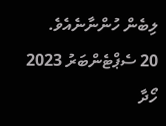ލިބެން ހުންނާނެއެވެ.
20 ސެޕްޓެންބަރު 2023
ހޯދާ